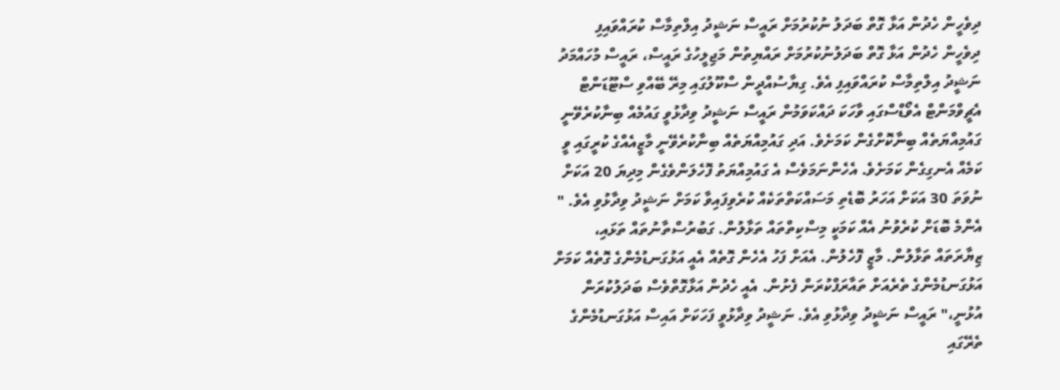ދިވެހީން ހެދުން އަޅާ ގޮތް ބަދަލު ނުކުރުމަށް ރައީސް ނަޝީދު އިލްތިމާސް ކުރައްވައިފި
ދިވެހީން ހެދުން އަޅާ ގޮތް ބަދަލުނުކުރުމަށް ރައްޔިތުން މަޖިލީހުގެ ރައީސް، ރައީސް މުހައްމަދު ނަޝީދު އިލްތިމާސް ކުރައްވައިފި އެވެ. ގިޔާސުއްދީން ސްކޫލުގައި މިރޭ ބޭއްވި ސްޓޫޑަންޓް އެޗީވްމަންޓް އެވޯޑްސްގައި ވާހަކަ ދައްކަވަމުން ރައީސް ނަޝީދު ވިދާޅުވީ ގައުމެއް ބިނާކުރެވޭނީ ގައުމިއްޔަތެއް ބިނާކޮށްގެން ކަމަށެވެ. އަދި ގައުމިއްޔަތެއް ބިނާކުރެވޭނީ މާޒީއެއްގެ ކުރީގައި ވީ ކަމެއް އެނގިގެން ކަމަށެވެ. އެހެންނަމަވެސް އެ ގައުމިއްޔަތު ފޮހެލަންވެގެން މިދިޔަ 20 އަކަށް ނުވަތަ 30 އަކަށް އަހަރު ބޮޑެތި މަސައްކަތްތަކެއް ކުރެވިފައިވާ ކަމަށް ނަޝީދު ވިދާޅުވި އެވެ. " އެންމެ ބޮޑަށް ކުރެވުނު އެއް ކަމަކީ މިސްކިތްތައް ތަޅާލުން. ގަބުރުސްތާނުތައް ތަޅައި، ޒިޔާރަތައް ތަޅާލުން. މާޒީ ފޮހެލުން. އެއަށް ފަހު އެހެން ގޮތެއް އެއީ އަޅުގަނޑުމެންގެ ގޮތެއް ކަމަށް އަޅުގަނޑުމެންގެ ތެރެއަށް ތައާރަފްކުރަން ފެށުން. އެއީ ހެދުން އަޅާގޮތްވެސް ބަދަލުކުރަން އުޅުނީ،" ރައީސް ނަޝީދު ވިދާޅުވި އެވެ. ނަޝީދު ވިދާޅުވީ ފަހަކަށް އައިސް އަޅުގަނޑުމެންގެ ތެރޭގައި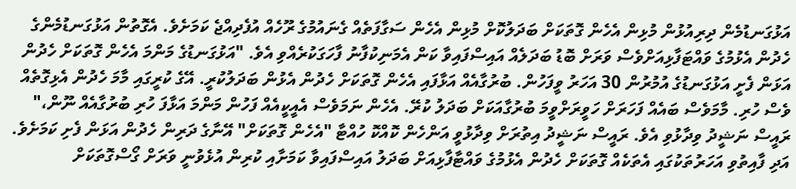އަޅުގަނޑުމެން ދިރިއުޅުން މުޅިން އެހެން ގޮތަކަށް ބަދަލުކޮށް މުޅިން އެހެން ސަގާފަތެއް ގެނައުމުގެ ރޫހެއް އުފެދިއްޖެ ކަމަށެވެ. އެގޮތުން އަޅުގަނޑުމެންގެ ހެދުން އެޅުމުގެ ވައްޓަފާޅިއަށްވެސް ވަރަށް ބޮޑު ބަދަލެއް އައިސްފައިވާ ކަން އެމަނިކުފާނު ފާހަގަކުރެއްވި އެވެ. "އަޅުގަނޑުގެ މަންމަ އެހެން ގޮތަކަށް ހެދުން އަޅަން ފެށީ އަޅުގަނޑުގެ އުމުރުން 30 އަހަރު ވީފަހުން. ބުރުގާއެއް އަޅާފައި އެހެން ގޮތަކަށް ހެދުން އެޅުން ބަދަލުކުރީ. އޭގެ ކުރީގައި މާމަ ހެދުން އެޅިގޮތެއް ވެސް ހުރި. މާމަވެސް ބައެއް ފަހަރަށް ހަވީރަށްވީމަ ބުރުގާއަކަށް ބަދަލު ކުރޭ. އެހެން ނަމަވެސް އެއީކީއެއް ފަހުން މަންމަ އަޅާފަ ހުރި ބުރުގާއެއް ނޫން،" ރައީސް ނަޝީދު ވިދާޅުވި އެވެ. ރައީސް ނަޝީދު އިތުރަށް ވިދާޅުވީ އަންހެން ކޮއްކޮ ހުއްޓާ "އެހެން ގޮތަކަށް" އޭނާގެ ދަރިން ހެދުން އަޅަން ފެށި ކަމަށެވެ. އަދި ފާއިތުވި އަހަރުތަކުގައި އެތަކެއް ގޮތަކަށް ހެދުން އެޅުމުގެ ވައްޓާފާޅިއަށް ބަދަލު އައިސްފައިވާ ކަމަށާއި ކުރިން އުޅެވުނީ ވަރަށް ގޯސްގޮތަކަށް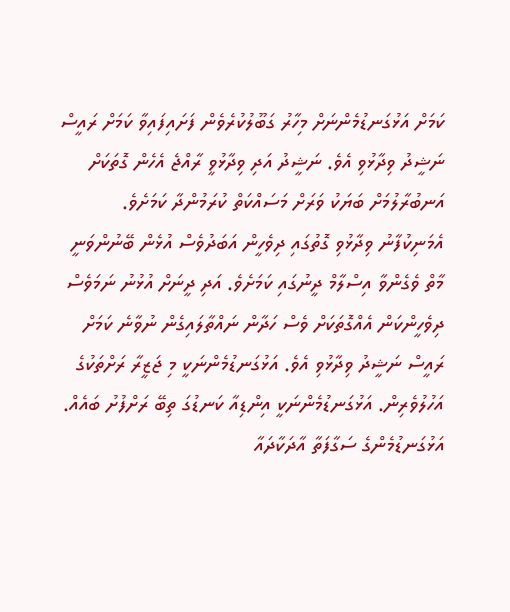ކަމަށް އަޅުގަނޑުމެންނަށް މިހާރު ގަބޫލުކުރެވެން ފަށައިފައިވާ ކަމަށް ރައީސް ނަޝީދު ވިދާޅުވި އެވެ. ނަޝީދު އަދި ވިދާޅުވީ ރާއްޖެ އެހެން ގޮތަކަށް އަނބުރާލުމަށް ބަޔަކު ވަރަށް މަސައްކަތް ކުރަމުންދާ ކަމަށެވެ. އެމަނިކުފާނު ވިދާޅުވި ގޮތުގައި ދިވެހީން އަބަދުވެސް އުޅެން ބޭނުންވަނީ މާތް ވެގެންވާ އިސްލާމް ދީނުގައި ކަމަށެވެ. އަދި ދީނަށް އުޅުނު ނަމަވެސް ދިވެހީންކަން އެއްގޮތަކަށް ވެސް ހަދާން ނައްތާލައިގެން ނުވާނެ ކަމަށް ރައީސް ނަޝީދު ވިދާޅުވި އެވެ. އަޅުގަނޑުމެންނަކީ މި ޖަޒީރާ ރަށްތަކުގެ އަހުލުވެރިން. އަޅުގަނޑުމެންނަކީ އިންޑިއާ ކަނޑުގަ ތިބޭ ރަށްފުށު ބައެއް. އަޅުގަނޑުމެންގެ ސަގާފަތާ އާދަކާދައާ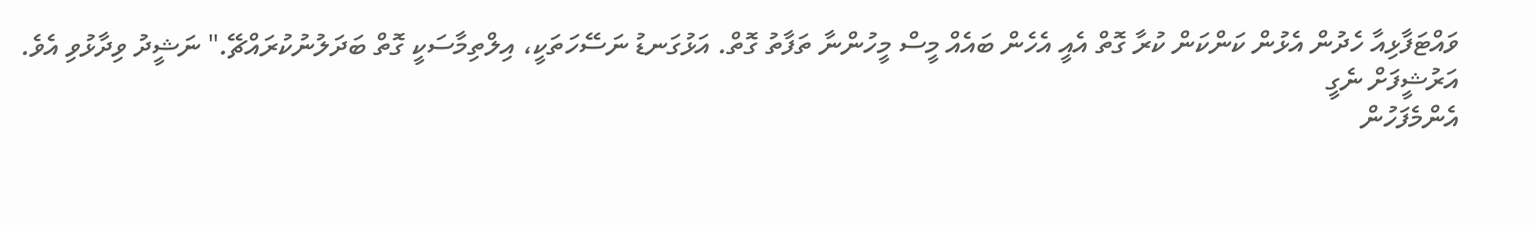ވައްޓަފާޅިއާ ހެދުން އެޅުން ކަންކަން ކުރާ ގޮތް އެއީ އެހެން ބައެއް މީސް މީހުންނާ ތަފާތު ގޮތް. އަޅުގަނޑު ނަސޭހަތަކީ، އިލްތިމާސަކީ ގޮތް ބަދަލުނުކުރައްޗޭ." ނަޝީދު ވިދާޅުވި އެވެ.
އަރުޝީފަށް ނެގީ
އެންމެފަހުން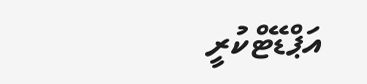އަޕްޑޭޓްކުރީ